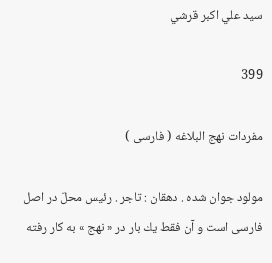سيد علي اكبر قرشي

399

مفردات نهج البلاغه ( فارسى )

مولود جوان شده . دهقان : تاجر . رئيس محلّ در اصل فارسى است و آن فقط يك بار در « نهج » به كار رفته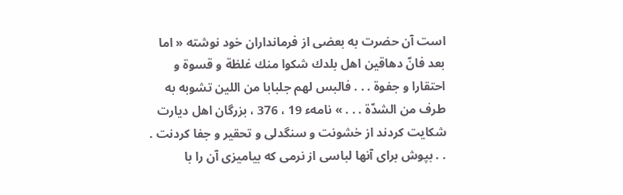است آن حضرت به بعضى از فرمانداران خود نوشته « اما بعد فانّ دهاقين اهل بلدك شكوا منك غلظة و قسوة و احتقارا و جفوة . . . فالبس لهم جلبابا من اللين تشوبه به طرف من الشدّة . . . » نامهء 19 ، 376 ، بزرگان اهل ديارت شكايت كردند از خشونت و سنگدلى و تحقير و جفا كردنت . . . بپوش براى آنها لباسى از نرمى كه بياميزى آن را با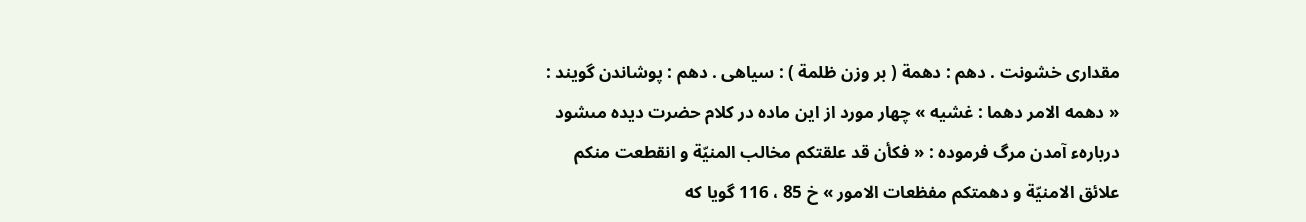مقدارى خشونت . دهم : دهمة ( بر وزن ظلمة ) : سياهى . دهم : پوشاندن گويند : « دهمه الامر دهما : غشيه » چهار مورد از اين ماده در كلام حضرت ديده مىشود دربارهء آمدن مرگ فرموده : « فكأن قد علقتكم مخالب المنيّة و انقطعت منكم علائق الامنيّة و دهمتكم مفظعات الامور » خ 85 ، 116 گويا كه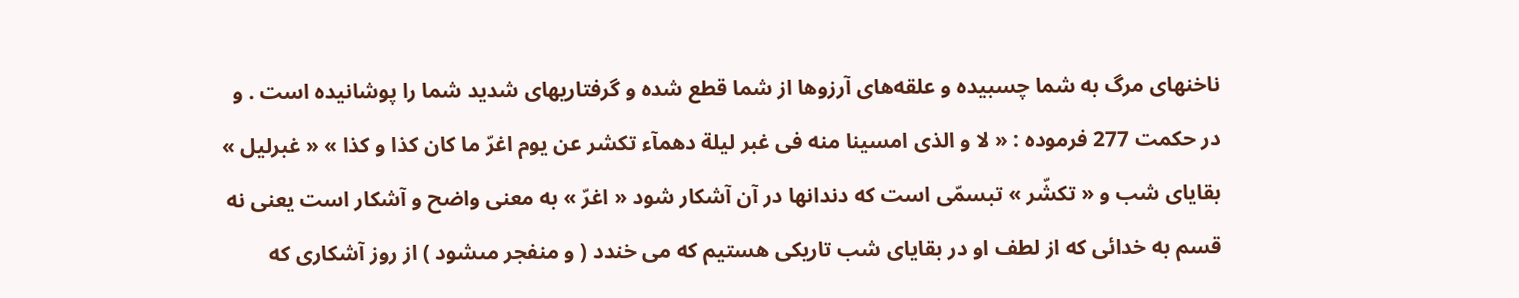ناخنهاى مرگ به شما چسبيده و علقه‌هاى آرزوها از شما قطع شده و گرفتاريهاى شديد شما را پوشانيده است . و در حكمت 277 فرموده : « لا و الذى امسينا منه فى غبر ليلة دهمآء تكشر عن يوم اغرّ ما كان كذا و كذا » « غبرليل » بقاياى شب و « تكشّر » تبسمّى است كه دندانها در آن آشكار شود « اغرّ » به معنى واضح و آشكار است يعنى نه قسم به خدائى كه از لطف او در بقاياى شب تاريكى هستيم كه مى خندد ( و منفجر مىشود ) از روز آشكارى كه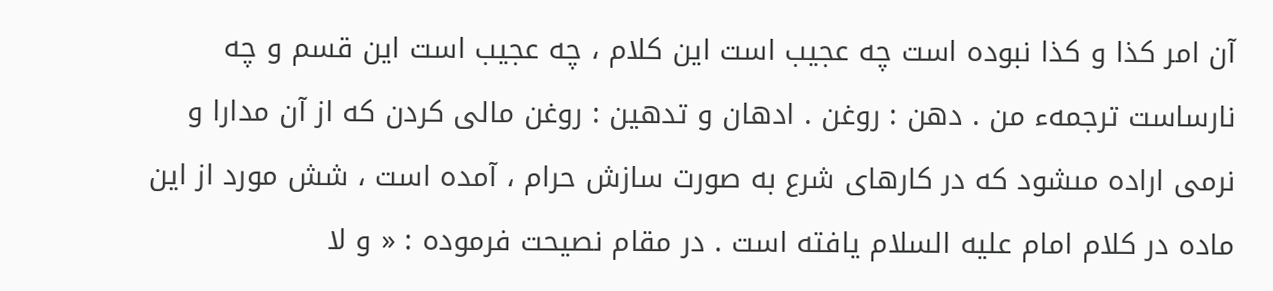آن امر كذا و كذا نبوده است چه عجيب است اين كلام ، چه عجيب است اين قسم و چه نارساست ترجمهء من . دهن : روغن . ادهان و تدهين : روغن مالى كردن كه از آن مدارا و نرمى اراده مىشود كه در كارهاى شرع به صورت سازش حرام ، آمده است ، شش مورد از اين ماده در كلام امام عليه السلام يافته است . در مقام نصيحت فرموده : « و لا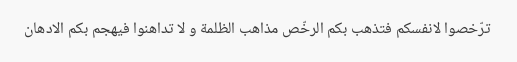ترّخصوا لانفسكم فتذهب بكم الرخّص مذاهب الظلمة و لا تداهنوا فيهجم بكم الادهان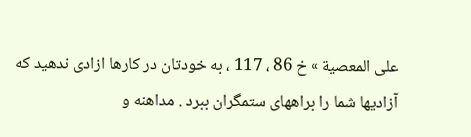على المعصية » خ 86 ، 117 ، به خودتان در كارها ازادى ندهيد كه آزاديها شما را براههاى ستمگران ببرد . مداهنه و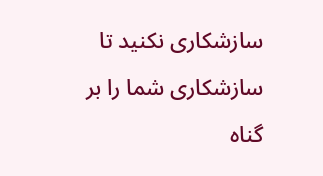سازشكارى نكنيد تا سازشكارى شما را بر گناه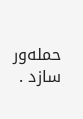حمله‌ور سازد .